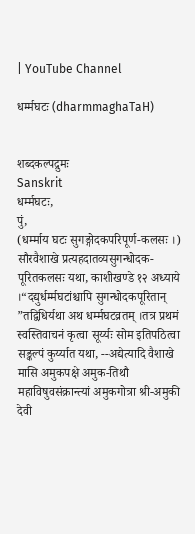| YouTube Channel

धर्म्मघटः (dharmmaghaTaH)


शब्दकल्पद्रुमः
Sanskrit
धर्म्मघटः,
पुं,
(धर्म्माय घटः सुगङ्गोदकपरिपूर्ण-कलसः ।) सौरवैशाखे प्रत्यहदातव्यसुगन्धोदक-पूरितकलसः यथा, काशीखण्डे १२ अध्याये ।“दद्युर्धर्म्मघटांश्चापि सुगन्धोदकपूरितान्
”तद्विधिर्यथा अथ धर्म्मघटव्रतम् ।तत्र प्रथमं स्वस्तिवाचनं कृत्वा सूर्य्यः सोम इतिपठित्वा सङ्कल्पं कुर्य्यात यथा, --अद्येत्यादि वैशाखे मासि अमुकपक्षे अमुक-तिथौ महाविषुवसंक्रान्त्यां अमुकगोत्रा श्री-अमुकी देवी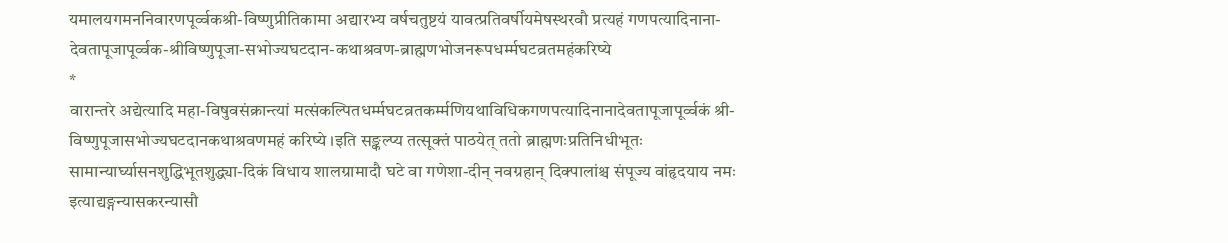यमालयगमननिवारणपूर्व्वकश्री-विष्णुप्रीतिकामा अद्यारभ्य वर्षचतुष्टयं यावत्प्रतिवर्षीयमेषस्थरवौ प्रत्यहं गणपत्यादिनाना-देवतापूजापूर्व्वक-श्रीविष्णुपूजा-सभोज्यघटदान-कथाश्रवण-ब्राह्मणभोजनरूपधर्म्मघटव्रतमहंकरिष्ये
*
वारान्तरे अद्येत्यादि महा-विषुवसंक्रान्त्यां मत्संकल्पितधर्म्मघटव्रतकर्म्मणियथाविधिकगणपत्यादिनानादेवतापूजापूर्व्वकं श्री-विष्णुपूजासभोज्यघटदानकथाश्रवणमहं करिष्ये ।इति सङ्कल्प्य तत्सूक्तं पाठयेत् ततो ब्राह्मणःप्रतिनिधीभूतः सामान्यार्घ्यासनशुद्धिभूतशुद्ध्या-दिकं विधाय शालग्रामादौ घटे वा गणेशा-दीन् नवग्रहान् दिक्पालांश्च संपूज्य वांहृदयाय नमः इत्याद्यङ्गन्यासकरन्यासौ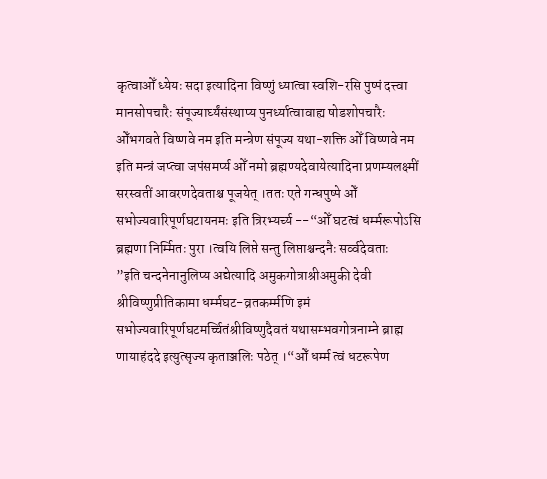कृत्वाओँ ध्येयः सदा इत्यादिना विष्णुं ध्यात्वा स्वशि-रसि पुष्पं दत्त्वा मानसोपचारैः संपूज्यार्घ्यंसंस्थाप्य पुनर्ध्यात्वावाह्य षोडशोपचारैः ओँभगवते विष्णवे नम इति मन्त्रेण संपूज्य यथा-शक्ति ओँ विष्णवे नम इति मन्त्रं जप्त्वा जपंसमर्प्य ओँ नमो ब्रह्मण्यदेवायेत्यादिना प्रणम्यलक्ष्मीं सरस्वतीं आवरणदेवताश्च पूजयेत् ।ततः एते गन्धपुष्पे ओँ सभोज्यवारिपूर्णघटायनमः इति त्रिरभ्यर्च्य --“ओँ घटत्वं धर्म्मरूपोऽसि ब्रह्मणा निर्म्मितः पुरा ।त्वयि लिप्ते सन्तु लिप्ताश्चन्दनैः सर्व्वदेवताः
”इति चन्दनेनानुलिप्य अद्येत्यादि अमुकगोत्राश्रीअमुकी देवी श्रीविष्णुप्रीतिकामा धर्म्मघट-व्रतकर्म्मणि इमं सभोज्यवारिपूर्णघटमर्च्चितंश्रीविष्णुदैवतं यथासम्भवगोत्रनाम्ने ब्राह्म णायाहंददे इत्युत्सृज्य कृताञ्जलिः पठेत् ।“ओँ धर्म्म त्वं धटरूपेण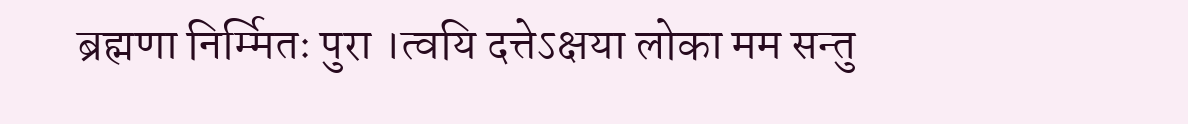ब्रह्मणा निर्म्मितः पुरा ।त्वयि दत्तेऽक्षया लोका मम सन्तु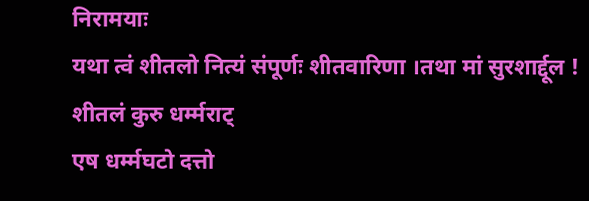निरामयाः
यथा त्वं शीतलो नित्यं संपूर्णः शीतवारिणा ।तथा मां सुरशार्द्दूल ! शीतलं कुरु धर्म्मराट्
एष धर्म्मघटो दत्तो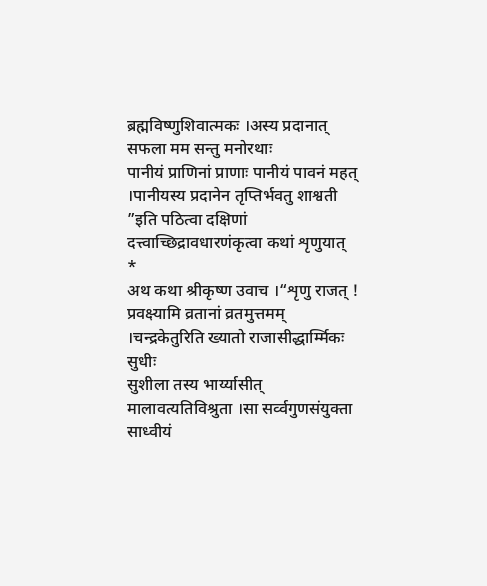ब्रह्मविष्णुशिवात्मकः ।अस्य प्रदानात् सफला मम सन्तु मनोरथाः
पानीयं प्राणिनां प्राणाः पानीयं पावनं महत् ।पानीयस्य प्रदानेन तृप्तिर्भवतु शाश्वती
”इति पठित्वा दक्षिणां दत्त्वाच्छिद्रावधारणंकृत्वा कथां शृणुयात्
*
अथ कथा श्रीकृष्ण उवाच ।“शृणु राजत् ! प्रवक्ष्यामि व्रतानां व्रतमुत्तमम् ।चन्द्रकेतुरिति ख्यातो राजासीद्धार्म्मिकः सुधीः
सुशीला तस्य भार्य्यासीत् मालावत्यतिविश्रुता ।सा सर्व्वगुणसंयुक्ता साध्वीयं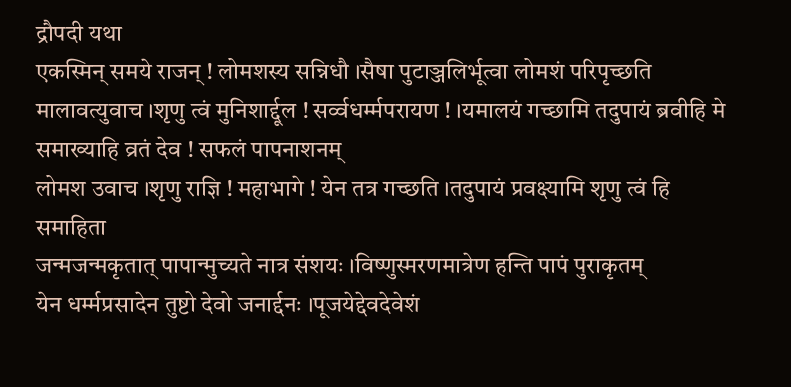द्रौपदी यथा
एकस्मिन् समये राजन् ! लोमशस्य सन्निधौ ।सैषा पुटाञ्जलिर्भूत्वा लोमशं परिपृच्छति
मालावत्युवाच ।शृणु त्वं मुनिशार्द्दूल ! सर्व्वधर्म्मपरायण ! ।यमालयं गच्छामि तदुपायं ब्रवीहि मे
समाख्याहि व्रतं देव ! सफलं पापनाशनम्
लोमश उवाच ।शृणु राज्ञि ! महाभागे ! येन तत्र गच्छति ।तदुपायं प्रवक्ष्यामि शृणु त्वं हि समाहिता
जन्मजन्मकृतात् पापान्मुच्यते नात्र संशयः ।विष्णुस्मरणमात्रेण हन्ति पापं पुराकृतम्
येन धर्म्मप्रसादेन तुष्टो देवो जनार्द्दनः ।पूजयेद्देवदेवेशं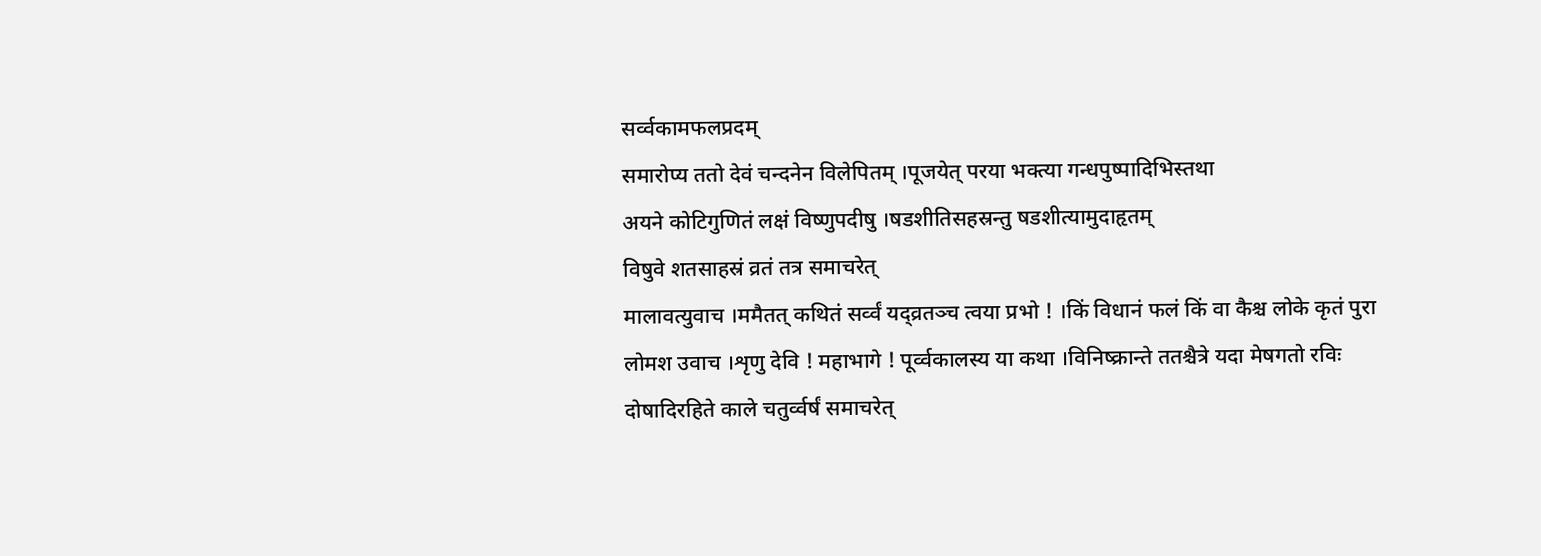सर्व्वकामफलप्रदम्
समारोप्य ततो देवं चन्दनेन विलेपितम् ।पूजयेत् परया भक्त्या गन्धपुष्पादिभिस्तथा
अयने कोटिगुणितं लक्षं विष्णुपदीषु ।षडशीतिसहस्रन्तु षडशीत्यामुदाहृतम्
विषुवे शतसाहस्रं व्रतं तत्र समाचरेत्
मालावत्युवाच ।ममैतत् कथितं सर्व्वं यद्व्रतञ्च त्वया प्रभो ! ।किं विधानं फलं किं वा कैश्च लोके कृतं पुरा
लोमश उवाच ।शृणु देवि ! महाभागे ! पूर्व्वकालस्य या कथा ।विनिष्क्रान्ते ततश्चैत्रे यदा मेषगतो रविः
दोषादिरहिते काले चतुर्व्वर्षं समाचरेत्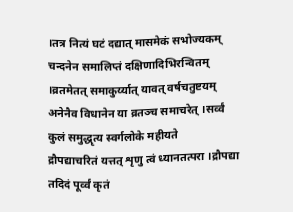।तत्र नित्यं घटं दद्यात् मासमेकं सभोज्यकम्
चन्दनेन समालिप्तं दक्षिणादिभिरन्वितम् ।व्रतमेतत् समाकुर्य्यात् यावत् वर्षचतुष्टयम्
अनेनैव विधानेन या व्रतञ्च समाचरेत् ।सर्व्वं कुलं समुद्धृत्य स्वर्गलोके महीयते
द्रौपद्याचरितं यत्तत् शृणु त्वं ध्यानतत्परा ।द्रौपद्या तदिदं पूर्व्वं कृतं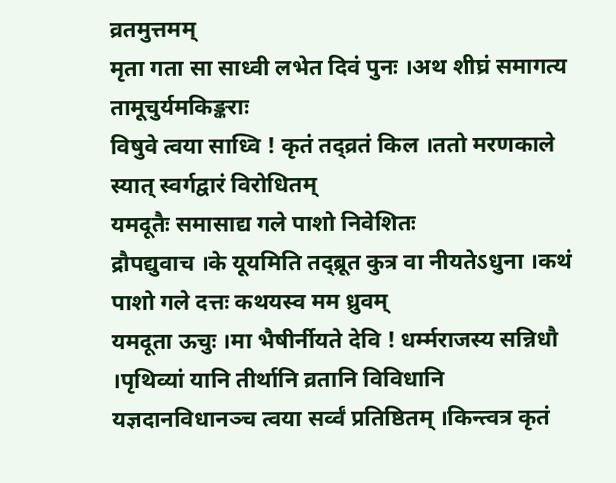व्रतमुत्तमम्
मृता गता सा साध्वी लभेत दिवं पुनः ।अथ शीघ्रं समागत्य तामूचुर्यमकिङ्कराः
विषुवे त्वया साध्वि ! कृतं तद्व्रतं किल ।ततो मरणकाले स्यात् स्वर्गद्वारं विरोधितम्
यमदूतैः समासाद्य गले पाशो निवेशितः
द्रौपद्युवाच ।के यूयमिति तद्ब्रूत कुत्र वा नीयतेऽधुना ।कथं पाशो गले दत्तः कथयस्व मम ध्रुवम्
यमदूता ऊचुः ।मा भैषीर्नीयते देवि ! धर्म्मराजस्य सन्निधौ ।पृथिव्यां यानि तीर्थानि व्रतानि विविधानि
यज्ञदानविधानञ्च त्वया सर्व्वं प्रतिष्ठितम् ।किन्त्वत्र कृतं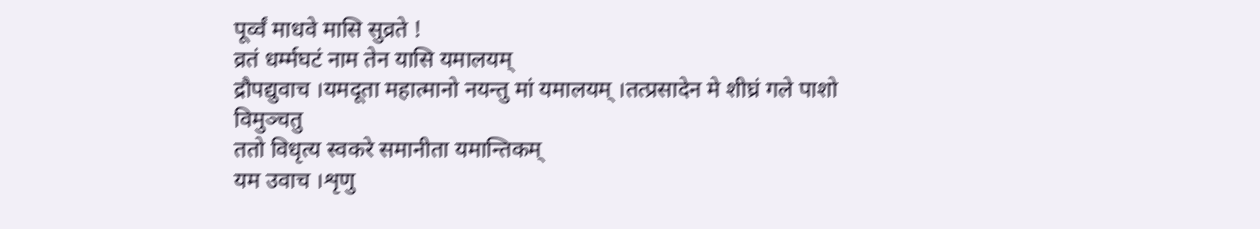पूर्व्वं माधवे मासि सुव्रते !
व्रतं धर्म्मघटं नाम तेन यासि यमालयम्
द्रौपद्युवाच ।यमदूता महात्मानो नयन्तु मां यमालयम् ।तत्प्रसादेन मे शीघ्रं गले पाशो विमुञ्चतु
ततो विधृत्य स्वकरे समानीता यमान्तिकम्
यम उवाच ।शृणु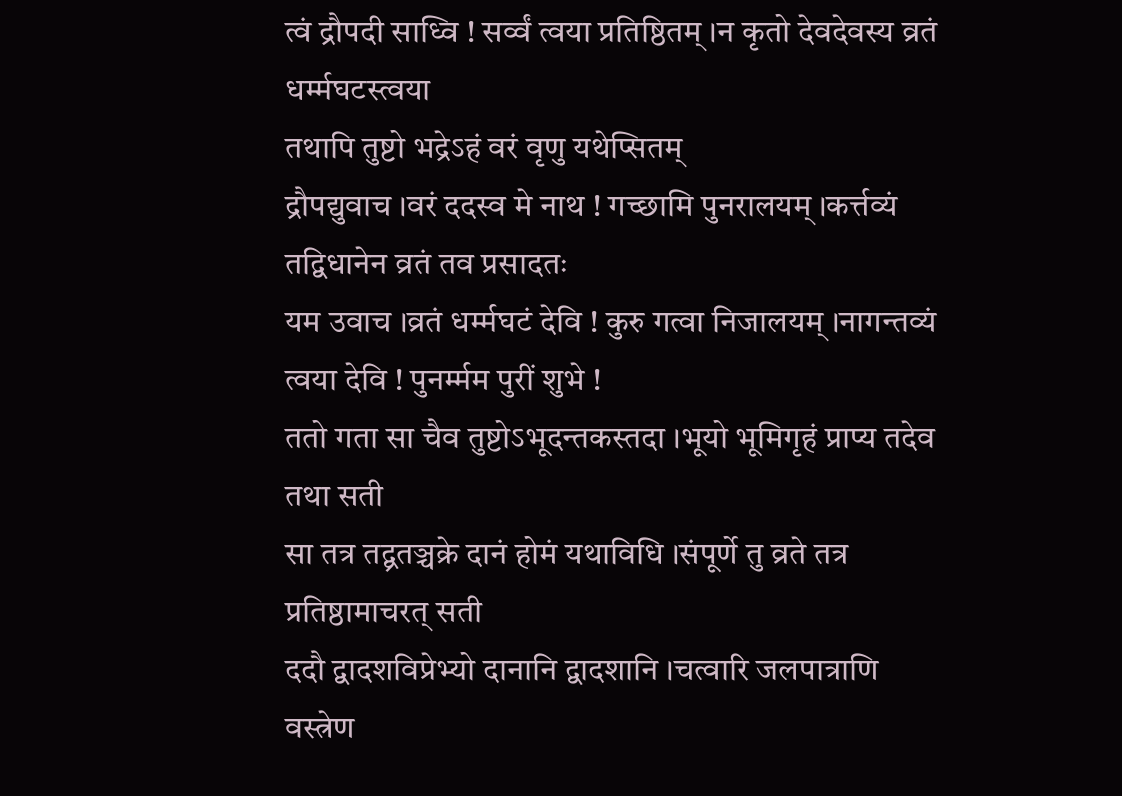त्वं द्रौपदी साध्वि ! सर्व्वं त्वया प्रतिष्ठितम् ।न कृतो देवदेवस्य व्रतं धर्म्मघटस्त्वया
तथापि तुष्टो भद्रेऽहं वरं वृणु यथेप्सितम्
द्रौपद्युवाच ।वरं ददस्व मे नाथ ! गच्छामि पुनरालयम् ।कर्त्तव्यं तद्विधानेन व्रतं तव प्रसादतः
यम उवाच ।व्रतं धर्म्मघटं देवि ! कुरु गत्वा निजालयम् ।नागन्तव्यं त्वया देवि ! पुनर्म्मम पुरीं शुभे !
ततो गता सा चैव तुष्टोऽभूदन्तकस्तदा ।भूयो भूमिगृहं प्राप्य तदेव तथा सती
सा तत्र तद्व्रतञ्चक्रे दानं होमं यथाविधि ।संपूर्णे तु व्रते तत्र प्रतिष्ठामाचरत् सती
ददौ द्वादशविप्रेभ्यो दानानि द्वादशानि ।चत्वारि जलपात्राणि वस्त्रेण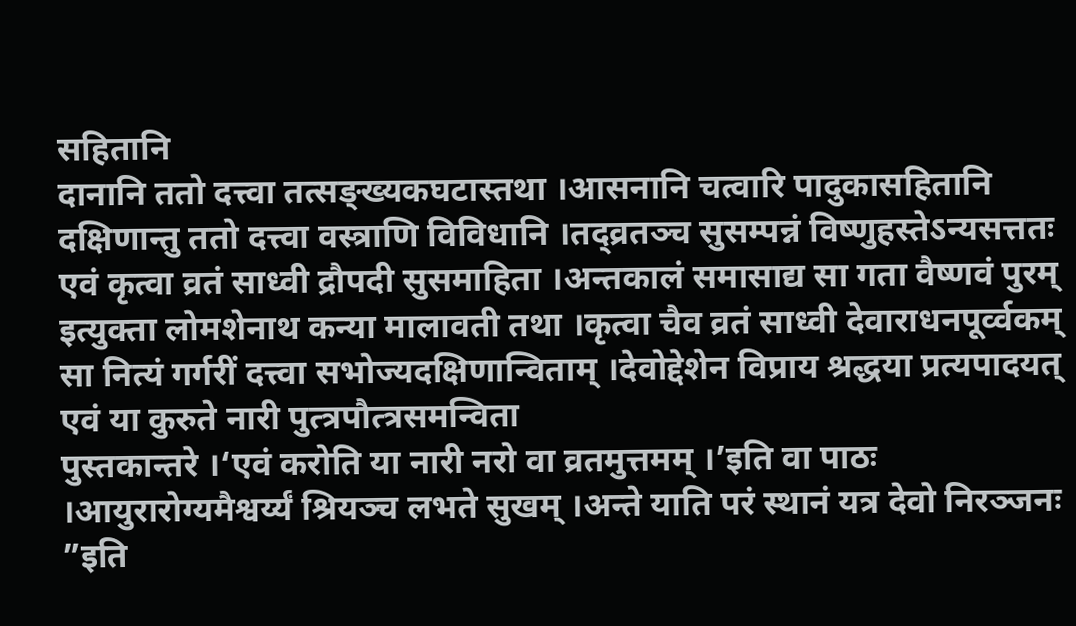सहितानि
दानानि ततो दत्त्वा तत्सङ्ख्यकघटास्तथा ।आसनानि चत्वारि पादुकासहितानि
दक्षिणान्तु ततो दत्त्वा वस्त्राणि विविधानि ।तद्व्रतञ्च सुसम्पन्नं विष्णुहस्तेऽन्यसत्ततः
एवं कृत्वा व्रतं साध्वी द्रौपदी सुसमाहिता ।अन्तकालं समासाद्य सा गता वैष्णवं पुरम्
इत्युक्ता लोमशेनाथ कन्या मालावती तथा ।कृत्वा चैव व्रतं साध्वी देवाराधनपूर्व्वकम्
सा नित्यं गर्गरीं दत्त्वा सभोज्यदक्षिणान्विताम् ।देवोद्देशेन विप्राय श्रद्धया प्रत्यपादयत्
एवं या कुरुते नारी पुत्त्रपौत्त्रसमन्विता
पुस्तकान्तरे ।‘एवं करोति या नारी नरो वा व्रतमुत्तमम् ।’इति वा पाठः ।आयुरारोग्यमैश्वर्य्यं श्रियञ्च लभते सुखम् ।अन्ते याति परं स्थानं यत्र देवो निरञ्जनः
”इति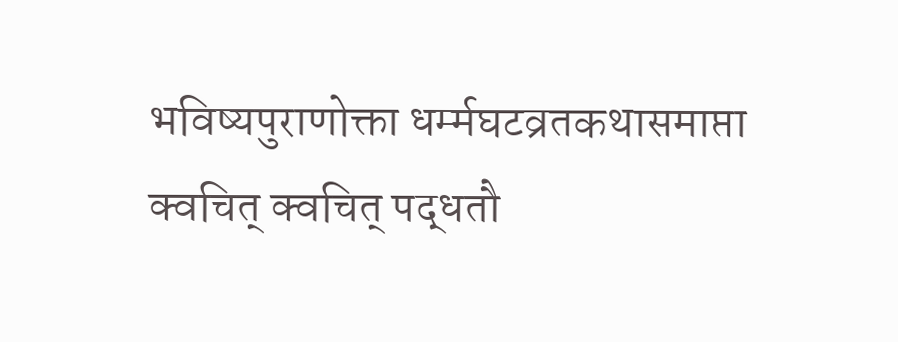भविष्यपुराणोक्ता धर्म्मघटव्रतकथासमाप्ता
क्वचित् क्वचित् पद्धतौ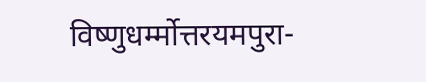विष्णुधर्म्मोत्तरयमपुरा-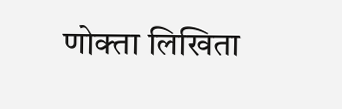णोक्ता लिखिता